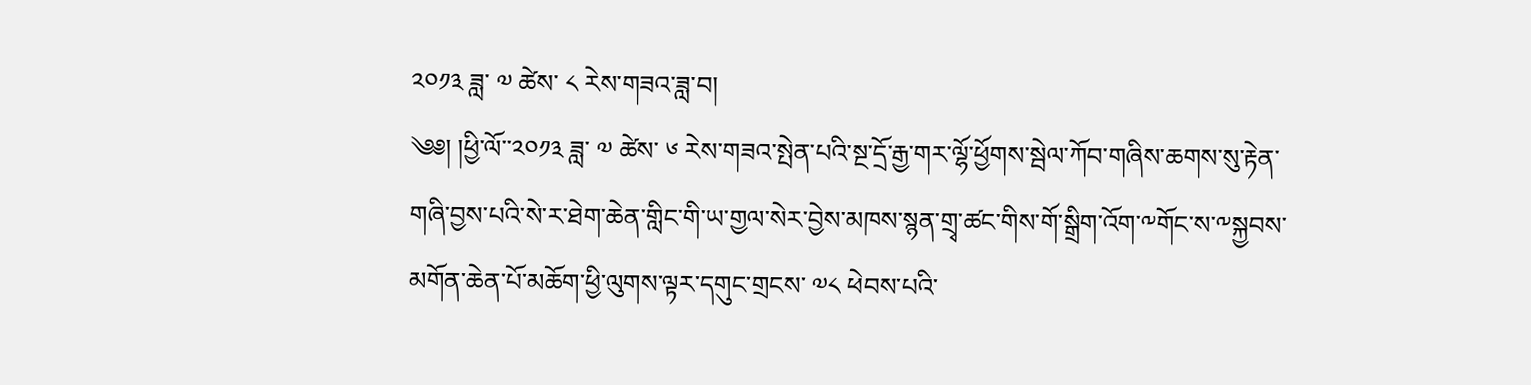༢༠༡༣ ཟླ་ ༧ ཚེས་ ༨ རེས་གཟའ་ཟླ་བ།
༄༅། །ཕྱི་ལོ་་༢༠༡༣ ཟླ་ ༧ ཚེས་ ༦ རེས་གཟའ་སྤེན་པའི་སྔ་དྲོ་རྒྱ་གར་ལྷོ་ཕྱོགས་སྦེལ་ཀོབ་གཞིས་ཆགས་སུ་རྟེན་གཞི་བྱས་པའི་སེ་ར་ཐེག་ཆེན་གླིང་གི་ཡ་གྱལ་སེར་བྱེས་མཁས་སྙན་གྲྭ་ཚང་གིས་གོ་སྒྲིག་འོག་༸གོང་ས་༸སྐྱབས་མགོན་ཆེན་པོ་མཆོག་ཕྱི་ལུགས་ལྟར་དགུང་གྲངས་ ༧༨ ཕེབས་པའི་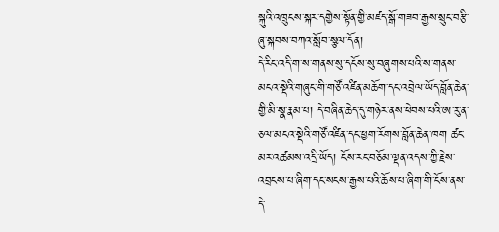སྐུའི་འཁྲུངས་སྐར་དགྱེས་སྟོན་གྱི་མཛད་སྒོ་གཟབ་རྒྱས་སྲུང་བརྩི་ཞུ་སྐབས་བཀའ་སློབ་སྩལ་དོན།
དེ་རིང་འདི་ག་ས་གནས་སུ་དངོས་སུ་བཞུགས་པའི་ས་གནས་མངའ་སྡེའི་གཞུང་གི་གཙོ་འཛིན་མཆོག་དང་འབྲེལ་ཡོད་བློན་ཆེན་གྱི་མི་སྣ་རྣམ་པ། དེ་བཞིན་ཆེད་དུ་གཉེར་ནས་ཕེབས་པའི་ཨ་རུ་ན་ཅལ་མངའ་སྡེའི་གཙོ་འཛིན་དང་ཕྱག་རོགས་བློན་ཆེན་ཁག ཚང་མར་འཚམས་འདྲི་ཡོད། ངོས་རང་བཅོམ་ལྡན་འདས་ཀྱི་རྗེས་འབྲངས་པ་ཞིག་དང་སངས་རྒྱས་པའི་ཆོས་པ་ཞིག་གི་ངོས་ནས་དེ་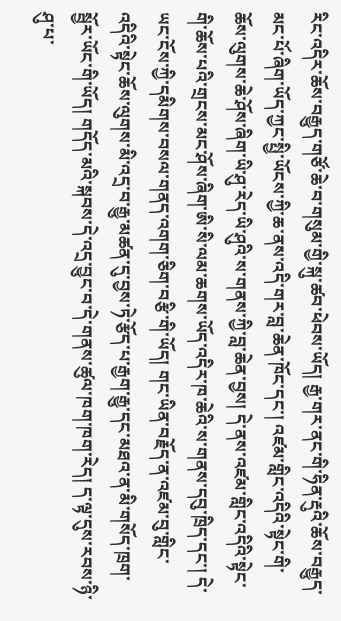རིང་འདིར་ཆོས་བརྒྱུད་གཙོ་ཆེ་བ་གསུམ་གྱི་སྐུ་ཚབ་ཕེབས་ཡོད། རྒྱ་གར་ནང་གི་ཧིན་རྡུའི་ཆོས་བརྒྱུད་མང་པོ་ཞིག་ཡོད་ཀྱང་སྤྱི་ཡོངས་ཀྱི་ཆ་ནས་འདི་གར་བླ་ཆེན་ཁོང་དང་། འཛམ་གླིང་འདིའི་སྟེང་གི་ཆོས་ལུགས་ཆེ་ཤོས་ཞིག་ཡི་ཤུ་རེད་ཡི་ཤུའི་ས་གནས་ཀྱི་བླ་ཆེན་བྱས། དེ་ནས་འཛམ་གླིང་འདིའི་སྟེང་གི་ཆོས་པའི་གྲངས་མང་ཤོས་ཞིག་ཨི་སི་ལམ་ཆགས་ཡོད་འདིར་ཁ་ཆེའི་ས་གནས་དབུ་ཁྲིད་དང་། དེ་ཡང་ངོས་ཀྱི་དམིགས་བསལ་གནད་འགག་ཅིག་བརྩི་གི་ཡོད། གང་ཡིན་བརྗོད་ན་འཛམ་བུ་གླིང་འདིའི་སྟེང་ཆོས་ལུགས་མི་འདྲ་བ་རྒྱུ་མཚན་དུ་བྱས་ཏེ་རྩོད་པ་རྒྱག་རྒྱུ་དང་མཐའ་ན་མི་གསོད་ཁྲག་སྦྱོར་ཡོང་གི་ཡོད། གདོད་མའི་སྐབས་དེ་འདྲ་བྱུང་བ་དེ་གནས་ཚུལ་ཁག་ཁག་རེད། ད་ལྟ་དུས་རབས་ཉི་ཤུ་པ་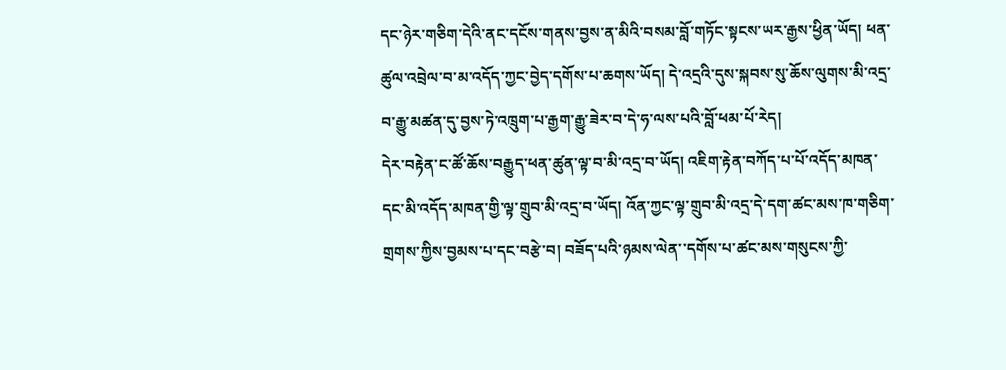དང་ཉེར་གཅིག་དེའི་ནང་དངོས་གནས་བྱས་ན་མིའི་བསམ་བློ་གཏོང་སྟངས་ཡར་རྒྱས་ཕྱིན་ཡོད། ཕན་ཚུལ་འབྲེལ་བ་མ་འདོད་ཀྱང་བྱེད་དགོས་པ་ཆགས་ཡོད། དེ་འདྲའི་དུས་སྐབས་སུ་ཆོས་ལུགས་མི་འདྲ་བ་རྒྱུ་མཚན་དུ་བྱས་ཏེ་འཁྲུག་པ་རྒྱག་རྒྱུ་ཟེར་བ་དེ་ཧ་ལས་པའི་བློ་ཕམ་པོ་རེད།
དེར་བརྟེན་ང་ཚོ་ཆོས་བརྒྱུད་ཕན་ཚུན་ལྟ་བ་མི་འདྲ་བ་ཡོད། འཇིག་རྟེན་བཀོད་པ་པོ་འདོད་མཁན་དང་མི་འདོད་མཁན་གྱི་ལྟ་གྲུབ་མི་འདྲ་བ་ཡོད། འོན་ཀྱང་ལྟ་གྲུབ་མི་འདྲ་དེ་དག་ཚང་མས་ཁ་གཅིག་གྲགས་ཀྱིས་བྱམས་པ་དང་བརྩེ་བ། བཟོད་པའི་ཉམས་ལེན་་དགོས་པ་ཚང་མས་གསུངས་ཀྱི་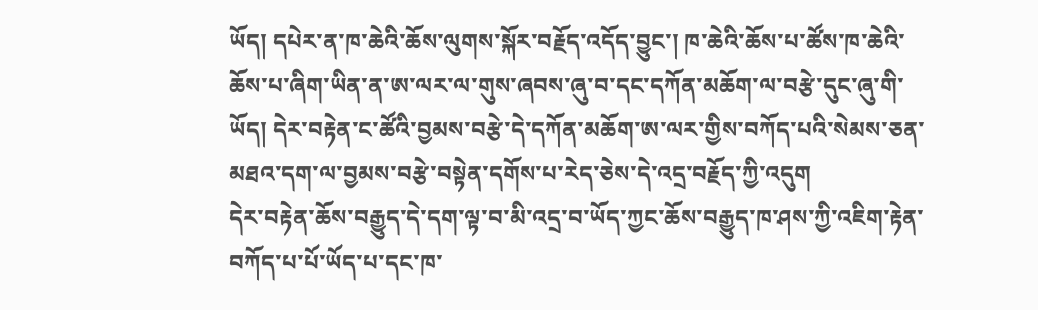ཡོད། དཔེར་ན་ཁ་ཆེའི་ཆོས་ལུགས་སྐོར་བརྗོད་འདོད་བྱུང་། ཁ་ཆེའི་ཆོས་པ་ཚོས་ཁ་ཆེའི་ཆོས་པ་ཞིག་ཡིན་ན་ཨ་ལར་ལ་གུས་ཞབས་ཞུ་བ་དང་དཀོན་མཆོག་ལ་བརྩེ་དུང་ཞུ་གི་ཡོད། དེར་བརྟེན་ང་ཚོའི་བྱམས་བརྩེ་དེ་དཀོན་མཆོག་ཨ་ལར་གྱིས་བཀོད་པའི་སེམས་ཅན་མཐའ་དག་ལ་བྱམས་བརྩེ་བསྟེན་དགོས་པ་རེད་ཅེས་དེ་འདྲ་བརྗོད་ཀྱི་འདུག
དེར་བརྟེན་ཆོས་བརྒྱུད་དེ་དག་ལྟ་བ་མི་འདྲ་བ་ཡོད་ཀྱང་ཆོས་བརྒྱུད་ཁ་ཤས་ཀྱི་འཇིག་རྟེན་བཀོད་པ་པོ་ཡོད་པ་དང་ཁ་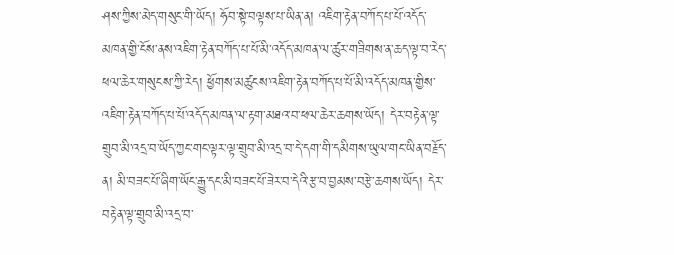ཤས་ཀྱིས་མེད་གསུང་གི་ཡོད། ཧོབ་སྟེ་བལྟས་པ་ཡིན་ན། འཇིག་རྟེན་བཀོད་པ་པོ་འདོད་མཁན་གྱི་ངོས་ནས་འཇིག་རྟེན་བཀོད་པ་པོ་མི་འདོད་མཁན་ལ་ཚུར་གཟིགས་ན་ཆད་ལྟ་བ་རེད་ཕལ་ཆེར་གསུངས་ཀྱི་རེད། ཕྱོགས་མཚུངས་འཇིག་རྟེན་བཀོད་པ་པོ་མི་འདོད་མཁན་གྱིས་འཇིག་རྟེན་བཀོད་པ་པོ་འདོད་མཁན་ལ་རྟག་མཐའ་བ་ཕལ་ཆེར་ཆགས་ཡོད། དེར་བརྟེན་ལྟ་གྲུབ་མི་འདྲ་བ་ཡོད་ཀྱང་གང་ལྟར་ལྟ་གྲུབ་མི་འདྲ་བ་དེ་དག་གི་དམིགས་ཡུལ་གང་ཡིན་བརྗོད་ན། མི་བཟང་པོ་ཞིག་ཡོང་རྒྱུ་དང་མི་བཟང་པོ་ཟེར་བ་དེའི་རྩ་བ་བྱམས་བརྩེ་ཆགས་ཡོད། དེར་བརྟེན་ལྟ་གྲུབ་མི་འདྲ་བ་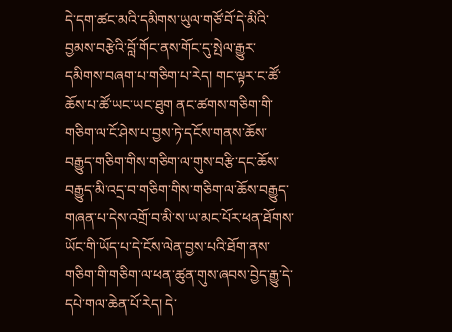དེ་དག་ཚང་མའི་དམིགས་ཡུལ་གཙོ་བོ་དེ་མིའི་བྱམས་བརྩེའི་བློ་གོང་ནས་གོང་དུ་སྤེལ་རྒྱུར་དམིགས་བཞག་པ་གཅིག་པ་རེད། གང་ལྟར་ང་ཚོ་ཆོས་པ་ཚོ་ཡང་ཡང་ཐུག ནང་ཚགས་གཅིག་གི་གཅིག་ལ་ངོ་ཤེས་པ་བྱས་ཏེ་དངོས་གནས་ཆོས་བརྒྱུད་གཅིག་གིས་གཅིག་ལ་གུས་བརྩི་དང་ཆོས་བརྒྱུད་མི་འདྲ་བ་གཅིག་གིས་གཅིག་ལ་ཆོས་བརྒྱུད་གཞན་པ་དེས་འགྲོ་བ་མི་ས་ཡ་མང་པོར་ཕན་ཐོགས་ཡོང་གི་ཡོད་པ་དེ་ངོས་ལེན་བྱས་པའི་ཐོག་ནས་གཅིག་གི་གཅིག་ལ་ཕན་ཚུན་གུས་ཞབས་བྱེད་རྒྱུ་དེ་དཔེ་གལ་ཆེན་པོ་རེད། དེ་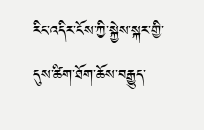རིང་འདིར་ངོས་ཀྱི་སྐྱེས་སྐར་གྱི་དུས་ཚིག་ཐོག་ཆོས་བརྒྱུད་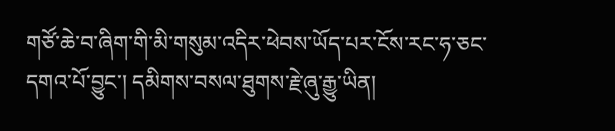གཙོ་ཆེ་བ་ཞིག་གི་མི་གསུམ་འདིར་ཕེབས་ཡོད་པར་ངོས་རང་ཧ་ཅང་དགའ་པོ་བྱུང་། དམིགས་བསལ་ཐུགས་རྗེ་ཞུ་རྒྱུ་ཡིན།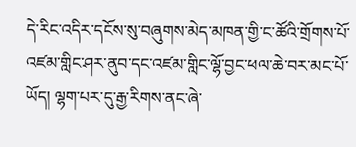དེ་རིང་འདིར་དངོས་སུ་བཞུགས་མེད་མཁན་གྱི་ང་ཚོའི་གྲོགས་པོ་འཛམ་གླིང་ཤར་ནུབ་དང་འཛམ་གླིང་ལྷོ་བྱང་ཕལ་ཆེ་བར་མང་པོ་ཡོད། ལྷག་པར་དུ་རྒྱ་རིགས་ནང་ཞེ་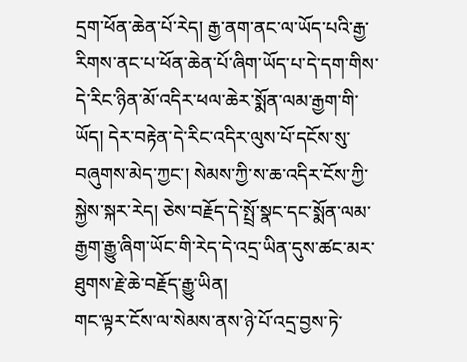དྲག་ཕོན་ཆེན་པོ་རེད། རྒྱ་ནག་ནང་ལ་ཡོད་པའི་རྒྱ་རིགས་ནང་པ་ཕོན་ཆེན་པོ་ཞིག་ཡོད་པ་དེ་དག་གིས་དེ་རིང་ཉིན་མོ་འདིར་ཕལ་ཆེར་སྨོན་ལམ་རྒྱག་གི་ཡོད། དེར་བརྟེན་དེ་རིང་འདིར་ལུས་པོ་དངོས་སུ་བཞུགས་མེད་ཀྱང་། སེམས་ཀྱི་ས་ཆ་འདིར་ངོས་ཀྱི་སྐྱེས་སྐར་རེད། ཅེས་བརྗོད་དེ་སྤྲོ་སྣང་དང་སྨོན་ལམ་རྒྱག་རྒྱུ་ཞིག་ཡོང་གི་རེད་དེ་འདྲ་ཡིན་དུས་ཚང་མར་ཐུགས་རྗེ་ཆེ་བརྗོད་རྒྱུ་ཡིན།
གང་ལྟར་ངོས་ལ་སེམས་ནས་ཉེ་པོ་འདྲ་བྱས་ཏེ་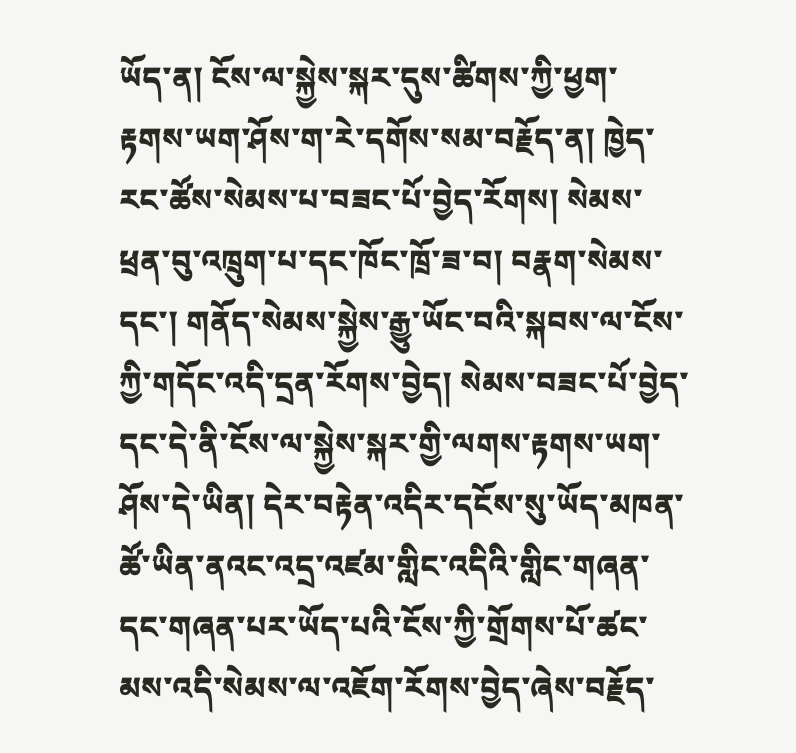ཡོད་ན། ངོས་ལ་སྐྱེས་སྐར་དུས་ཚིགས་ཀྱི་ཕྱག་རྟགས་ཡག་ཤོས་ག་རེ་དགོས་སམ་བརྗོད་ན། ཁྱེད་རང་ཚོས་སེམས་པ་བཟང་པོ་བྱེད་རོགས། སེམས་ཕྲན་བུ་འཁྲུག་པ་དང་ཁོང་ཁྲོ་ཟ་བ། བརྣག་སེམས་དང་། གནོད་སེམས་སྐྱེས་རྒྱུ་ཡོང་བའི་སྐབས་ལ་ངོས་ཀྱི་གདོང་འདི་དྲན་རོགས་བྱེད། སེམས་བཟང་པོ་བྱེད་དང་དེ་ནི་ངོས་ལ་སྐྱེས་སྐར་གྱི་ལགས་རྟགས་ཡག་ཤོས་དེ་ཡིན། དེར་བརྟེན་འདིར་དངོས་སུ་ཡོད་མཁན་ཚོ་ཡིན་ནའང་འདྲ་འཛམ་གླིང་འདིའི་གླིང་གཞན་དང་གཞན་པར་ཡོད་པའི་ངོས་ཀྱི་གྲོགས་པོ་ཚང་མས་འདི་སེམས་ལ་འཇོག་རོགས་བྱེད་ཞེས་བརྗོད་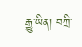རྒྱུ་ཡིན། བཀྲི་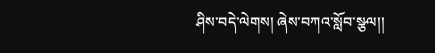ཤིས་བདེ་ལེགས། ཞེས་བཀའ་སློབ་སྩལ།།